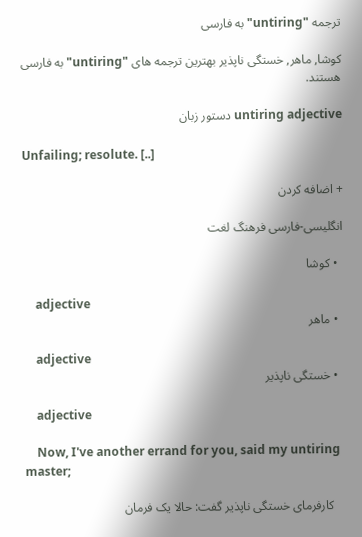ترجمه "untiring" به فارسی

کوشا, ماهر, خستگی ناپذیر بهترین ترجمه های "untiring" به فارسی هستند.

untiring adjective دستور زبان

Unfailing; resolute. [..]

+ اضافه کردن

انگلیسی-فارسی فرهنگ لغت

  • کوشا

    adjective
  • ماهر

    adjective
  • خستگی ناپذیر

    adjective

    Now, I've another errand for you, said my untiring master;

    کارفرمای خستگی ناپذیر گفت: حالا یک فرمان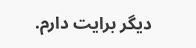دیگر برایت دارم.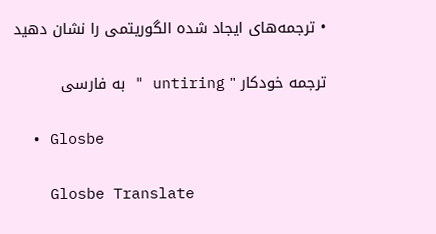• ترجمه‌های ایجاد شده الگوریتمی را نشان دهید

ترجمه خودکار " untiring " به فارسی

  • Glosbe

    Glosbe Translate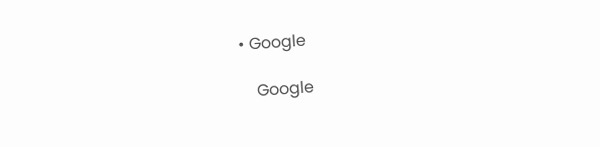• Google

    Google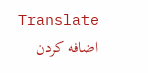Translate
اضافه کردن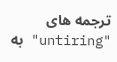ترجمه های "untiring" به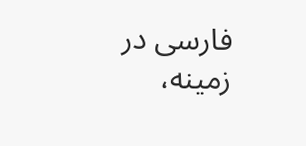فارسی در زمینه،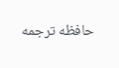حافظه ترجمه